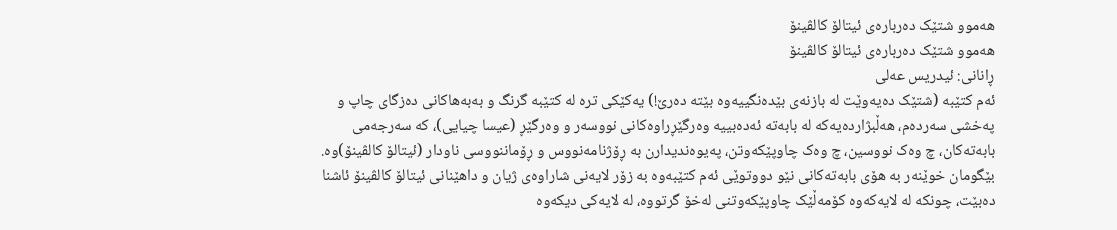هەموو شتێک دەربارەی ئیتالۆ کالڤینۆ
هەموو شتێک دەربارەی ئیتالۆ کالڤینۆ
ڕانانی: ئیدریس عەلی
ئەم کتێبە (شتێک دەیەوێت لە بازنەی بێدەنگییەوە بێتە دەرێ!) یەکێکی ترە لە کتێبە گرنگ و بەبەهاکانی دەزگای چاپ و پەخشی سەردەم، هەڵبژاردەیەکە لە بابەتە ئەدەبییە وەرگێڕراوەکانی نووسەر و وەرگێڕ (عیسا چیایی)، کە سەرجەمی بابەتەکان، چ وەک نووسین، چ وەک چاوپێکەوتن، پەیوەندیدارن بە ڕۆژنامەنووس و ڕۆماننووسی ناودار (ئیتالۆ کالڤینۆ)وە. بێگومان خوێنەر بە هۆی بابەتەکانی نێو دووتوێی ئەم کتێبەوە بە زۆر لایەنی شاراوەی ژیان و داهێنانی ئیتالۆ کالڤینۆ ئاشنا دەبێت، چونکە لە لایەکەوە کۆمەڵێک چاوپێکەوتنی لەخۆ گرتووە، لە لایەکی دیکەوە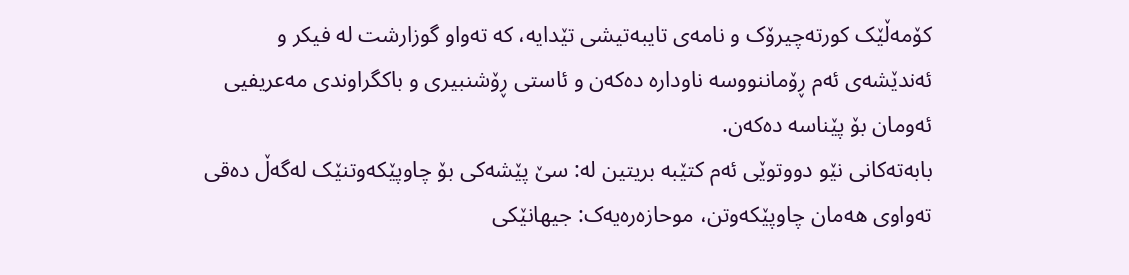کۆمەڵێک کورتەچیرۆک و نامەی تایبەتیشی تێدایە، کە تەواو گوزارشت لە فیکر و ئەندێشەی ئەم ڕۆماننووسە ناودارە دەکەن و ئاستی ڕۆشنبیری و باکگراوندی مەعریفیی ئەومان بۆ پێناسە دەکەن.
بابەتەکانی نێو دووتوێی ئەم کتێبە بریتین لە: سێ پێشەکی بۆ چاوپێکەوتنێک لەگەڵ دەقی تەواوی هەمان چاوپێکەوتن، موحازەرەیەک: جیهانێکی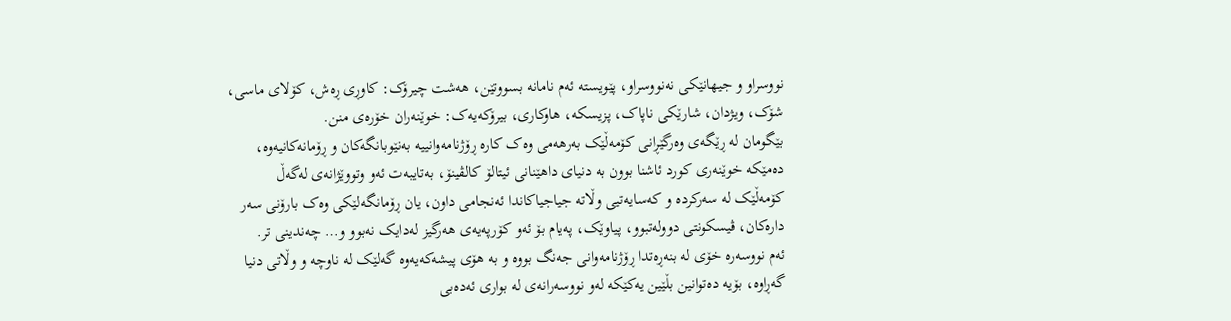نووسراو و جیهانێکی نەنووسراو، پێویستە ئەم نامانە بسووتێن، هەشت چیرۆک: کاوڕی ڕەش، کۆلای ماسی، شۆک، ویژدان، شارێکی ناپاک، پزیسکە، هاوکاری، بیرۆکەیەک: خوێنەران خۆرەی منن.
بێگومان لە ڕێگەی وەرگێڕانی کۆمەڵێک بەرهەمی وەک کارە ڕۆژنامەوانییە بەنێوبانگەکان و ڕۆمانەکانیەوە، دەمێکە خوێنەری کورد ئاشنا بوون بە دنیای داهێنانی ئیتالۆ کالڤینۆ، بەتایبەت ئەو وتووێژانەی لەگەڵ کۆمەڵێک لە سەرکردە و کەسایەتیی وڵاتە جیاجیاکاندا ئەنجامی داون، یان ڕۆمانگەلێکی وەک بارۆنی سەر دارەکان، ڤیسکونتی دوولەتبوو، پیاوێک، پەیام بۆ ئەو کۆرپەیەی هەرگیز لەدایک نەبوو و… چەندینی تر.
ئەم نووسەرە خۆی لە بنەڕەتدا ڕۆژنامەوانی جەنگ بووە و بە هۆی پیشەکەیەوە گەلێک لە ناوچە و وڵاتی دنیا گەڕاوە، بۆیە دەتوانین بڵێین یەکێکە لەو نووسەرانەی لە بواری ئەدەبی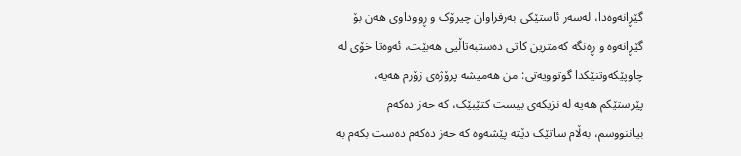گێڕانەوەدا، لەسەر ئاستێکی بەرفراوان چیرۆک و ڕووداوی هەن بۆ گێڕانەوە و ڕەنگە کەمترین کاتی دەستبەتاڵیی هەبێت، ئەوەتا خۆی لە چاوپێکەوتنێکدا گوتوویەتی: من هەمیشە پرۆژەی زۆرم هەیە، پێرستێکم هەیە لە نزیکەی بیست کتێبێک، کە حەز دەکەم بیاننووسم، بەڵام ساتێک دێتە پێشەوە کە حەز دەکەم دەست بکەم بە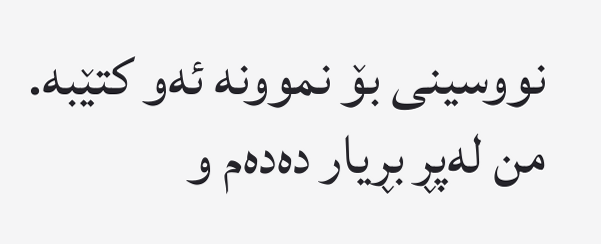نووسینی بۆ نموونە ئەو کتێبە. من لەپڕ بڕیار دەدەم و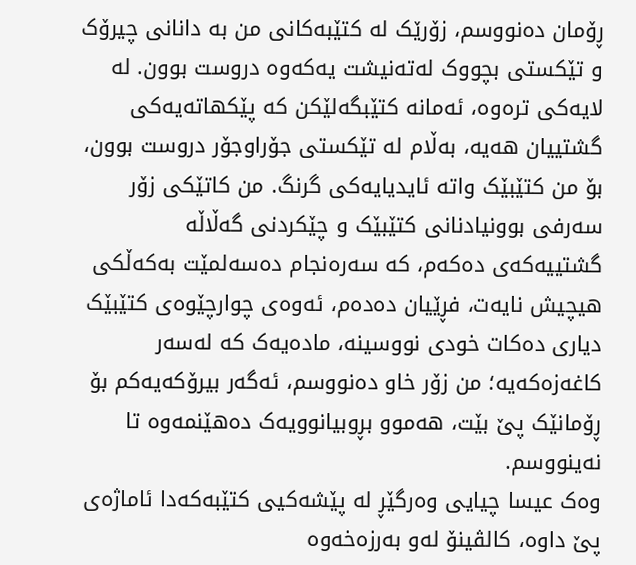ڕۆمان دەنووسم، زۆرێک لە کتێبەکانی من بە دانانی چیرۆک و تێکستی بچووک لەتەنیشت یەکەوە دروست بوون. لە لایەکی ترەوە، ئەمانە کتێبگەلێکن کە پێکهاتەیەکی گشتییان هەیە، بەڵام لە تێکستی جۆراوجۆر دروست بوون، بۆ من کتێبێک واتە ئایدیایەکی گرنگ. من کاتێکی زۆر سەرفی بوونیادنانی کتێبێک و چێکردنی گەڵاڵە گشتییەکەی دەکەم، کە سەرەنجام دەسەلمێت بەکەڵکی هیچیش نایەت، فڕێیان دەدەم، ئەوەی چوارچێوەی کتێبێک دیاری دەکات خودی نووسینە، مادەیەک کە لەسەر کاغەزەکەیە؛ من زۆر خاو دەنووسم، ئەگەر بیرۆکەیەکم بۆ ڕۆمانێک پێ بێت، هەموو بڕوبیانوویەک دەهێنمەوە تا نەینووسم.
وەک عیسا چیایی وەرگێڕ لە پێشەکیی کتێبەکەدا ئاماژەی پێ داوە، کالڤینۆ لەو بەرزەخەوە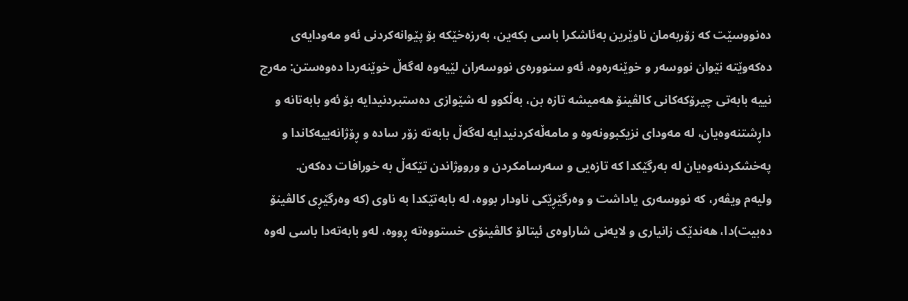دەنووسێت کە زۆربەمان ناوێرین بەئاشکرا باسی بکەین، بەرزەخێکە بۆ پێوانەکردنی ئەو مەودایەی دەکەوێتە نێوان نووسەر و خوێنەرەوە، ئەو سنوورەی نووسەران لێیەوە لەگەڵ خوێنەردا دەوەستن: مەرج نییە بابەتی چیرۆکەکانی کالڤینۆ هەمیشە تازە بن، بەڵکوو لە شێوازی دەستبردنیدایە بۆ ئەو بابەتانە و داڕشتنەوەیان، لە مەودای نزیکبوونەوە و مامەڵەکردنیدایە لەگەڵ بابەتە زۆر سادە و ڕۆژانەییەکاندا و پەخشکردنەوەیان لە بەرگێکدا کە تازەیی و سەرسامکردن و ورووژاندن تێکەڵ بە خورافات دەکەن.
ولیەم ویڤەر، کە نووسەری یاداشت و وەرگێڕێکی ناودار بووە، لە بابەتێکدا بە ناوی (کە وەرگێڕی کالڤینۆ دەبیت)دا، هەندێک زانیاری و لایەنی شاراوەی ئیتالۆ کالڤینۆی خستووەتە ڕووە، لەو بابەتەدا باسی لەوە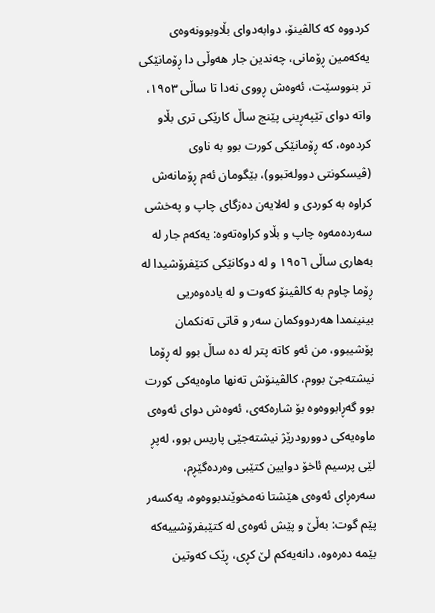کردووە کە کالڤینۆ، دوابەدوای بڵاوبوونەوەی یەکەمین ڕۆمانی، چەندین جار هەوڵی دا ڕۆمانێکی تر بنووسێت، ئەوەش ڕووی نەدا تا ساڵی ١٩٥٣، واتە دوای تێپەڕینی پێنج ساڵ کارێکی تری بڵاو کردەوە، کە ڕۆمانێکی کورت بوو بە ناوی (ڤیسکونتی دوولەتبوو)، بێگومان ئەم ڕۆمانەش کراوە بە کوردی و لەلایەن دەزگای چاپ و پەخشی سەردەمەوە چاپ و بڵاو کراوەتەوە: یەکەم جار لە بەهاری ساڵی ١٩٥٦ و لە دوکانێکی کتێفرۆشیدا لە ڕۆما چاوم بە کالڤینۆ کەوت و لە یادەوەریی بینینمدا هەردووکمان سەر و قاتی تەنکمان پۆشیبوو، من ئەو کاتە پتر لە دە ساڵ بوو لە ڕۆما نیشتەجێ بووم، کالڤینۆش تەنها ماوەیەکی کورت بوو گەڕابووەوە بۆ شارەکەی، ئەوەش دوای ئەوەی ماوەیەکی دوورودرێژ نیشتەجێی پاریس بوو، لەپڕ لێی پرسیم ئاخۆ دوایین کتێبی وەردەگێڕم، سەرەڕای ئەوەی هێشتا نەمخوێندبووەوە، یەکسەر پێم گوت: بەڵێ و پێش ئەوەی لە کتێبفرۆشییەکە بێمە دەرەوە، دانەیەکم لێ کڕی، ڕێک کەوتین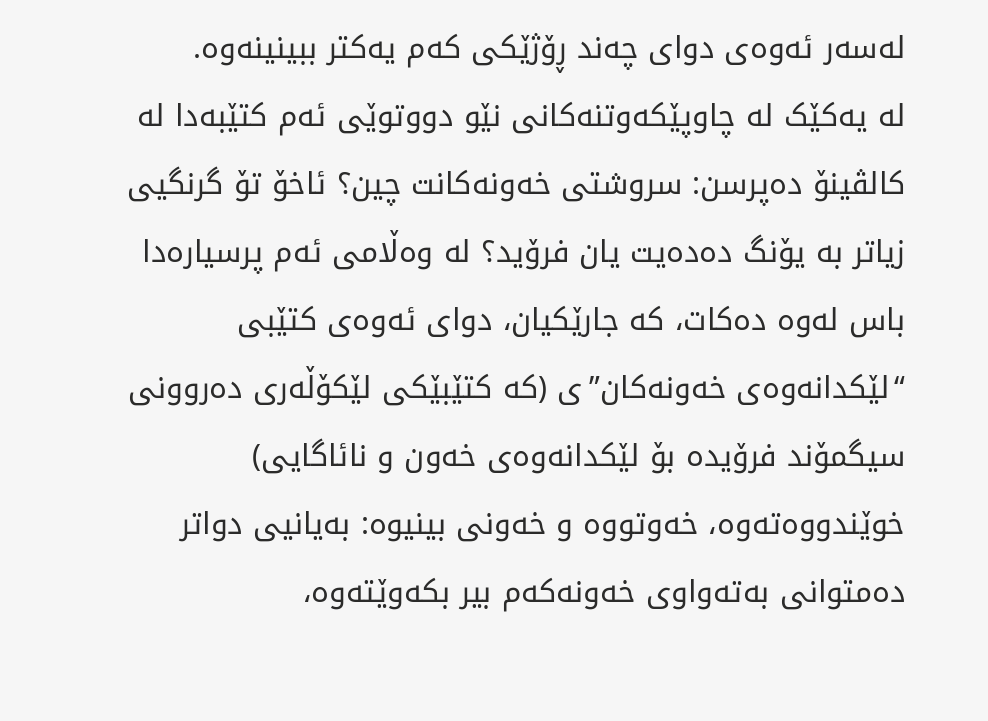لەسەر ئەوەی دوای چەند ڕۆژێکی کەم یەکتر ببینینەوە.
لە یەکێک لە چاوپێکەوتنەکانی نێو دووتوێی ئەم کتێبەدا لە کالڤینۆ دەپرسن: سروشتی خەونەکانت چین؟ ئاخۆ تۆ گرنگیی زیاتر بە یۆنگ دەدەیت یان فرۆید؟ لە وەڵامی ئەم پرسیارەدا باس لەوە دەکات، کە جارێکیان، دوای ئەوەی کتێبی “لێکدانەوەی خەونەکان”ی (کە کتێبێکی لێکۆڵەری دەروونی سیگمۆند فرۆیدە بۆ لێکدانەوەی خەون و نائاگایی) خوێندووەتەوە، خەوتووە و خەونی بینیوە: بەیانیی دواتر دەمتوانی بەتەواوی خەونەکەم بیر بکەوێتەوە،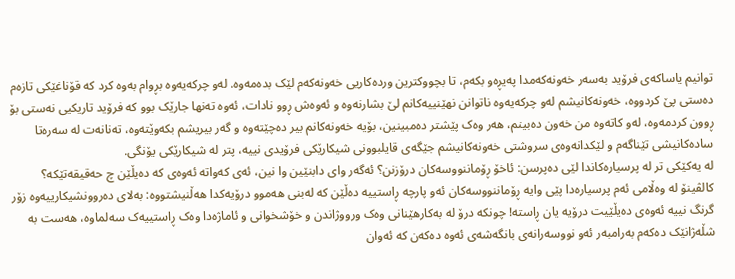توانیم یاساکەی فرۆید بەسەر خەونەکەمدا پەیڕەو بکەم، تا بچووکترین وردەکاریی خەونەکەم لێک بدەمەوە. لەو چرکەیەوە بڕوام بەوە کرد کە قۆناغێکی تازەم دەستی پێ کردووە، خەونەکانیشم لەو چرکەیەوە ناتوانن نهێنییەکانم لێ بشارنەوە و ئەوەش ڕوو نادات، ئەوە تەنها جارێک بوو کە فرۆید تاریکیی نەستی بۆ ڕوون کردمەوە، لەو کاتەوە من خەون دەبینم، هەر وەک پێشتر دەمبینین، بۆیە خەونەکانم بیر دەچێتەوە و گەر بیریشم بکەوێتەوە، تەنانەت لە سەرەتا سادەکانیشی تێناگەم و لێکدانەوەی سروشتی خەونەکانیشم جێگەی قایلبوونی شیکارێکی فرۆیدی نییە، پتر لە شیکارێکی یۆنگی.
لە یەکێکی تر لە پرسیارەکاندا لێی دەپرسن: ئاخۆ ڕۆماننووسەکان درۆزنن؟ ئەگەر وای دابنێین وا نین، ئەی کەواتە ئەوەی کە دەیڵێن چ حەقیقەتێکە؟ کالڤینۆ لە وەڵامی ئەم پرسیارەدا پێی وایە ڕۆماننووسەکان ئەو پارچە ڕاستییە دەڵێن کە لەبنی هەموو درۆیەکدا هەڵنیشتووە: بەلای دەروونشیکارییەوە زۆر گرنگ نییە ئەوەی دەیڵێیت درۆیە یان ڕاستە! چونکە درۆ لە بەکارهێنانی وەک ورووژاندن و خۆشخوانی و ئاماژەدا وەک ڕاستییەک سەلماوە، هەست بە شڵەژانێک دەکەم بەرامبەر ئەو نووسەرانەی بانگەشەی ئەوە دەکەن کە ئەوان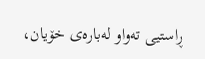ڕاستیی تەواو لەبارەی خۆیان،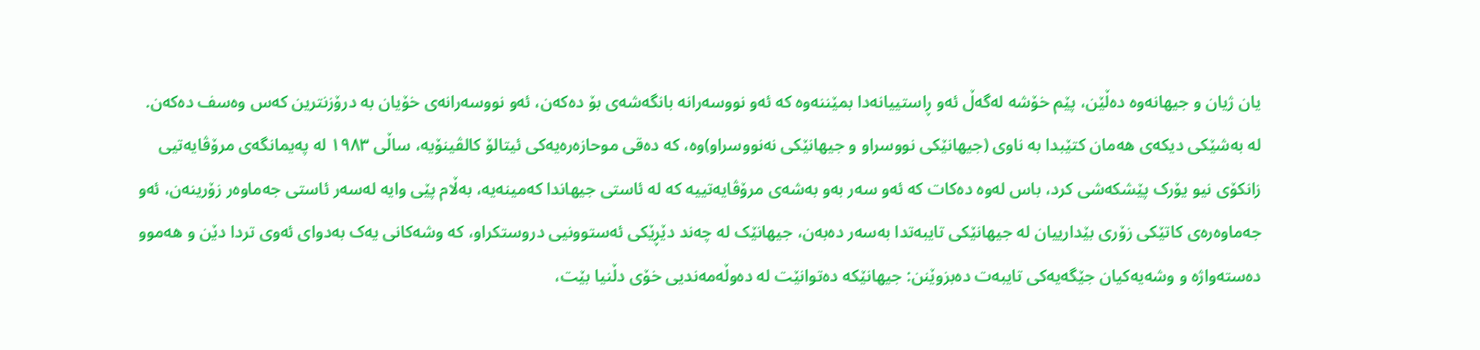یان ژیان و جیهانەوە دەڵێن، پێم خۆشە لەگەڵ ئەو ڕاستییانەدا بمێننەوە کە ئەو نووسەرانە بانگەشەی بۆ دەکەن، ئەو نووسەرانەی خۆیان بە درۆزنترین کەس وەسف دەکەن.
لە بەشێکی دیکەی هەمان کتێبدا بە ناوی (جیهانێکی نووسراو و جیهانێکی نەنووسراو)وە، کە دەقی موحازەرەیەکی ئیتالۆ کالڤینۆیە، ساڵی ١٩٨٣ لە پەیمانگەی مرۆڤایەتیی زانکۆی نیو یۆرک پێشکەشی کرد، باس لەوە دەکات کە ئەو سەر بەو بەشەی مرۆڤایەتییە کە لە ئاستی جیهاندا کەمینەیە، بەڵام پێی وایە لەسەر ئاستی جەماوەر زۆرینەن، ئەو جەماوەرەی کاتێکی زۆری بێدارییان لە جیهانێکی تایبەتدا بەسەر دەبەن، جیهانێک لە چەند دێڕێکی ئەستوونیی دروستکراو، کە وشەکانی یەک بەدوای ئەوی تردا دێن و هەموو دەستەواژە و وشەیەکیان جێگەیەکی تایبەت دەبزوێنن: جیهانێکە دەتوانێت لە دەوڵەمەندیی خۆی دڵنیا بێت،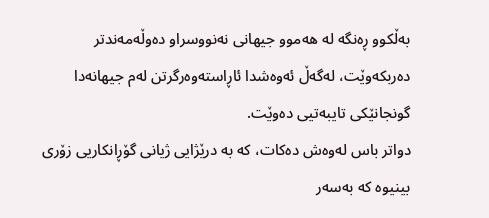بەڵکوو ڕەنگە لە هەموو جیهانی نەنووسراو دەوڵەمەندتر دەربکەوێت، لەگەڵ ئەوەشدا ئاڕاستەوەرگرتن لەم جیهانەدا گونجانێکی تایبەتیی دەوێت.
دواتر باس لەوەش دەکات، کە بە درێژایی ژیانی گۆڕانکاریی زۆری بینیوە کە بەسەر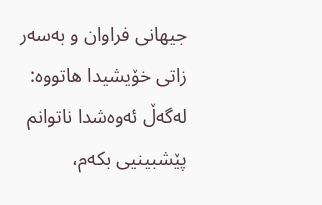جیهانی فراوان و بەسەر زاتی خۆیشیدا هاتووە: لەگەڵ ئەوەشدا ناتوانم پێشبینیی بکەم،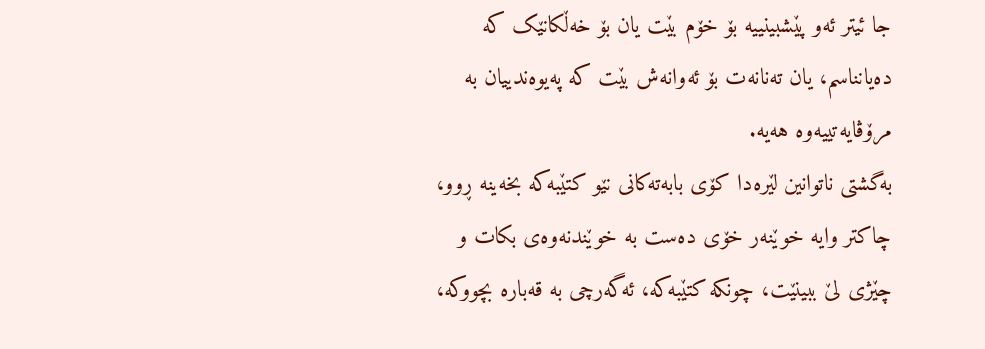جا ئیتر ئەو پێشبینییە بۆ خۆم بێت یان بۆ خەڵکانێک کە دەیانناسم، یان تەنانەت بۆ ئەوانەش بێت کە پەیوەندییان بە مرۆڤایەتییەوە هەیە.
بەگشتی ناتوانین لێرەدا کۆی بابەتەکانی نێو کتێبەکە بخەینە ڕوو، چاکتر وایە خوێنەر خۆی دەست بە خوێندنەوەی بکات و چێژی لێ ببینێت، چونکە کتێبەکە، ئەگەرچی بە قەبارە بچووکە،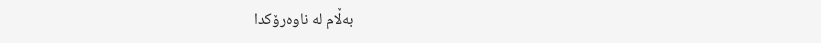بەڵام لە ناوەرۆکدا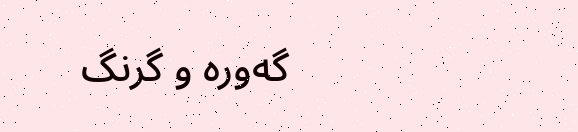گەورە و گرنگ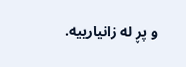و پڕ لە زانیارییە.